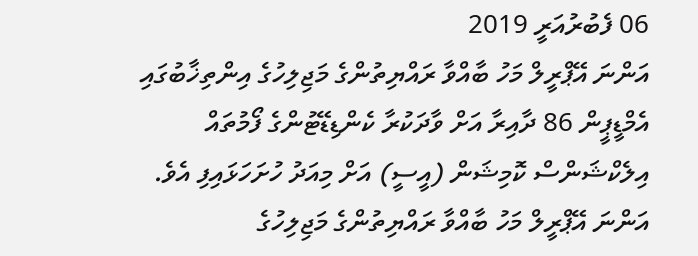06 ފެބުރުއަރީ 2019
އަންނަ އޭޕްރީލް މަހު ބާއްވާ ރައްޔިތުންގެ މަޖިލިހުގެ އިންތިޚާބުގައި އެމްޑީޕީން 86 ދާއިރާ އަށް ވާދަކުރާ ކެންޑިޑޭޓުންގެ ފޯމުތައް އިލެކްޝަންސް ކޮމިޝަން (އީސީ) އަށް މިއަދު ހުށަހަޅައިފި އެވެ.
އަންނަ އޭޕްރީލް މަހު ބާއްވާ ރައްޔިތުންގެ މަޖިލިހުގެ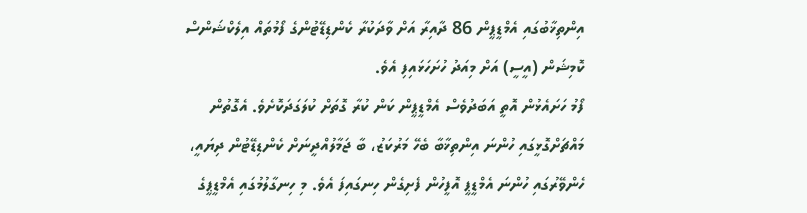އިންތިޚާބުގައި އެމްޑީޕީން 86 ދާއިރާ އަށް ވާދަކުރާ ކެންޑިޑޭޓުންގެ ފޯމުތައް އިލެކްޝަންސް ކޮމިޝަން (އީސީ) އަށް މިއަދު ހުށަހަޅައިފި އެވެ.
ފޯމު ހަށައެޅުން އޮތީ އަބަދުވެސް އެމްޑީޕީން ކަން ކުރާ ގޮތަށް ކުލަގަދަކޮށެވެ. އެގޮތުން މައްޗަށްގޮޅީގައި ހުންނަ އިންތިޚާބާ ބެހޭ މަރުކަޒު، ބާ ޖަމާލުއްދީނަށް ކެންޑިޑޭޓުން ދިޔައީ، ހެންވޭރުގައި ހުންނަ އެމްޑީޕީ އޮފީހުން ފެށިގެން ހިނގައިފަ އެވެ. މި ހިނގާލުމުގައި އެމްޑީޕީގެ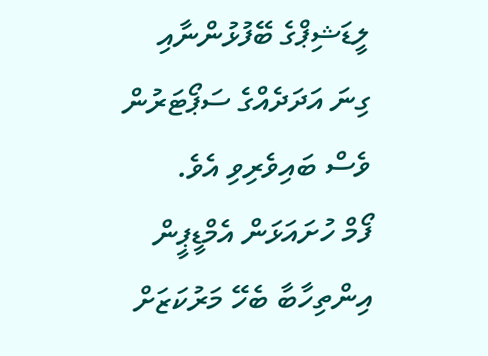ލީޑަޝިޕްގެ ބޭފުޅުންނާއި ގިނަ އަދަދެއްގެ ސަޕޯޓަރުން ވެސް ބައިވެރިވި އެވެ.
ފޯމް ހުށައަޅަން އެމްޑީޕީން އިންތިހާބާ ބެހޭ މަރުކަޒަށް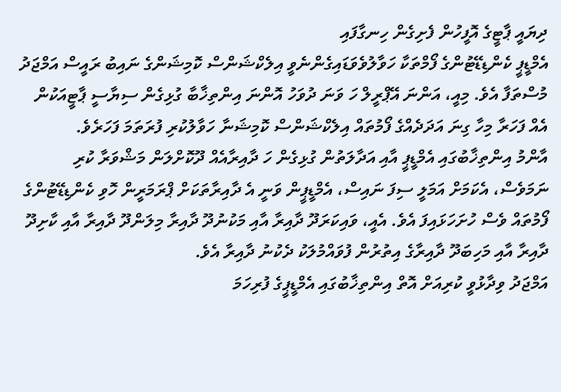ދިޔައީ ޕާޓީގެ އޮފީހުން ފެށިގެން ހިނގާފައި
އެމްޑީޕީ ކެންޑިޑޭޓުންގެ ފޯމްތަކާ ހަވާލުވެވަޑައިގެންނެވީ އިލެކްޝަންސް ކޮމިޝަންގެ ނައިބު ރައީސް އަމްޖަދު މުސްތަފާ އެވެ. މިއީ، އަންނަ އޭޕްރީލް ހަ ވަނަ ދުވަހު އޮންނަ އިންތިޚާބާ ގުޅިގެން ސިޔާސީ ޕާޓީއަކުން އެއް ފަހަރާ މިހާ ގިނަ އަދަދެއްގެ ފޯމުތައް އިލެކްޝަންސް ކޮމިޝަނާ ހަވާލުކުރި ފުރަތަމަ ފަހަރެވެ.
އާންމު އިންތިޚާބުގައި އެމްޑީޕީ އާއި އަދާލަތުން ގުޅިގެން ހަ ދާއިރާއެއް ދޫކޮށްލަން މަޝްވަރާ ކުރި ނަމަވެސް، އެކަމަށް އަމަލީ ސިފަ ނައިސް، އެމްޑީޕީން ވަނީ އެ ދާއިރާތަކަށް ޕްރަމަރީން ހޮވި ކެންޑިޑޭޓުންގެ ފޯމުތައް ވެސް ހުށަހަޅައިފަ އެވެ. އެއީ، ވައިކަރަދޫ ދާއިރާ އާއި މަކުނުދޫ ދާއިރާ މިލަންދޫ ދާއިރާ އާއި ކާށިދޫ ދާއިރާ އާއި މަހިބަދޫ ދާއިރާގެ އިތުރުން ފުވައްމުލަކު ދެކުނު ދާއިރާ އެވެ.
އަމްޖަދު ވިދާޅުވީ ކުރިއަށް އޮތް އިންތިޚާބުގައި އެމްޑީޕީގެ ފުރިހަމަ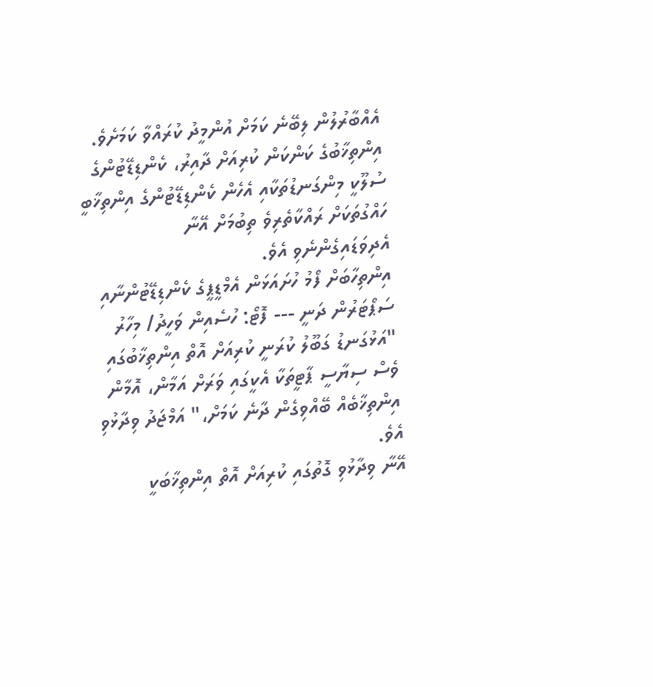އެއްބާރުލުން ލިބޭނެ ކަމަށް އުންމީދު ކުރައްވާ ކަމަށެވެ. އިންތިޚާބުގެ ކަންކަން ކުރިއަށް ދާއިރު، ކެންޑިޑޭޓުންގެ ސުލޫކީ މިންގަނޑުތަކާއި އެހެން ކެންޑިޑޭޓުންގެ އިންތިޚާބީ ހައްގުތަކަށް ރައްކާތެރިވެ ތިބުމަށް އޭނާ އެދިވަޑައިގެންނެވި އެވެ.
އިންތިހާބަށް ފޯމު ހުށައަޅަން އެމްޑީޕީގެ ކެންޑިޑޭޓުންނާއި ސަޕޯޓަރުން ދަނީ --- ފޮޓޯ: ހުސެއިން ވަހީދު/ މިހާރު
"އަޅުގަނޑު ގަބޫލު ކުރަނީ ކުރިއަށް އޮތް އިންތިޚާބުގައި ވެސް ސިޔާސީ ޕާޓީތަކާ އެކީގައި ވަރަށް އަމާން، އޮމާން އިންތިޚާބެއް ބޭއްވިގެން ދާނެ ކަމަށް،" އަމްޖަދު ވިދާޅުވި އެވެ.
އޭނާ ވިދާޅުވި ގޮތުގައި ކުރިއަށް އޮތް އިންތިޚާބަކީ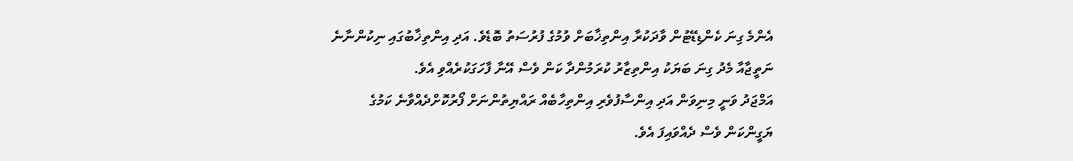އެންމެ ގިނަ ކެންޑިޑޭޓުން ވާދަކުރާ އިންތިޚާބަށް ވުމުގެ ފުރުސަތު ބޮޑެވެ. އަދި އިންތިޚާބުގައި ނިކުންނާނެ ނަތީޖާއާ މެދު ގިނަ ބަޔަކު އިންތިޒާރު ކުރަމުންދާ ކަން ވެސް އޭނާ ފާހަގަކުރެއްވި އެވެ.
އަމްޖަދު ވަނީ މިނިވަން އަދި އިންސާފުވެރި އިންތިހާބެއް ރައްޔިތުންނަށް ފޯރުކޮށްދެއްވާނެ ކަމުގެ ޔަގީންކަން ވެސް ދެއްވައިފަ އެވެ.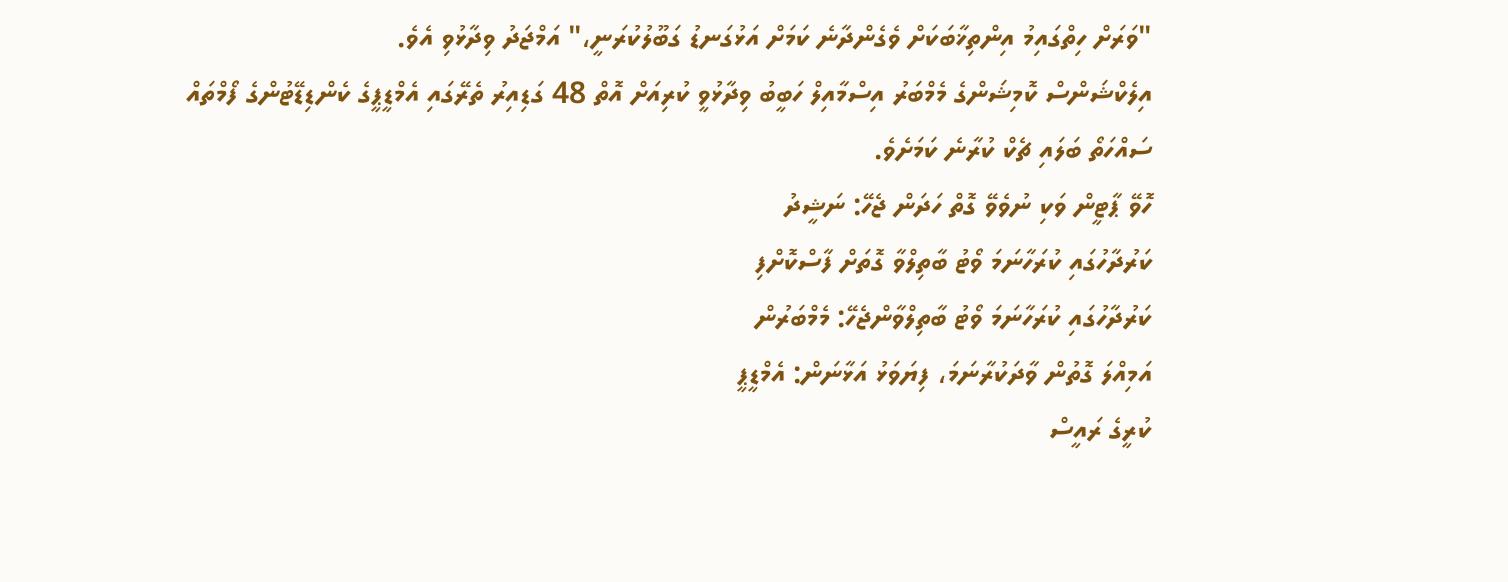"ވަރަށް ހިތްގައިމު އިންތިޚާބަކަށް ވެގެންދާނެ ކަމަށް އަޅުގަނޑު ގަބޫލުކުރަނީ،" އަމްޖަދު ވިދާޅުވި އެވެ.
އިލެކްޝަންސް ކޮމިޝަންގެ މެމްބަރު އިސްމާއިލް ހަބީބު ވިދާޅުވީ ކުރިއަށް އޮތް 48 ގަޑިއިރު ތެރޭގައި އެމްޑީޕީގެ ކެންޑިޑޭޓުންގެ ފޯމްތައް ސައްހަތޯ ބަލައި ޗެކް ކުރާނެ ކަމަށެވެ.
ހޮވޭ ޕާޓީން ވަކި ނުވެވޭ ގޮތް ހަދަން ޖެހޭ: ނަޝީދު
ކަރުދާހުގައި ކުރަހާނަމަ ވޯޓު ބާތިލްވާ ގޮތަށް ފާސްކޮށްފި
ކަރުދާހުގައި ކުރަހާނަމަ ވޯޓު ބާތިލްވާންޖެހޭ: މެމްބަރުން
އަމިއްލަ ގޮތުން ވާދަކުރާނަމަ، ފިޔަވަޅު އަޅާނަން: އެމްޑީޕީ
ކުރީގެ ރައީސް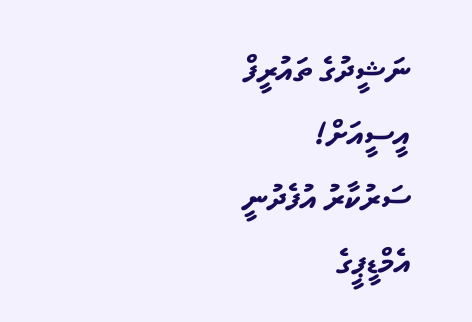ނަޝީދުގެ ތައުރީފް އީސީއަށް!
ސަރުކާރު އުފެދުނީ އެމްޑީޕީގެ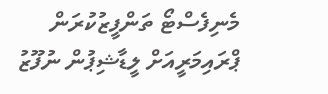މެނިފެސްޓޯ ތަންފީޒުކުރަން
ޕްރައިމަރީއަށް ލީޑާޝިޕުން ނުފޫޒު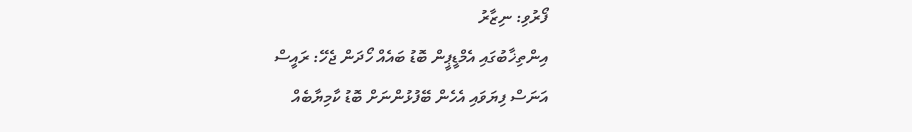ފޯރުވި: ނިޒާރު
އިންތިޚާބުގައި އެމްޑީޕީން ބޮޑު ބައެއް ހޯދަން ޖެހޭ: ރައީސް
އަނަސް ފިޔަވައި އެހެން ބޭފުޅުންނަށް ބޮޑު ކާމިޔާބެއް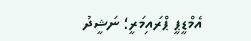އެމްޑީޕީ ޕްރައިމަރީ؛ ނަޝީދު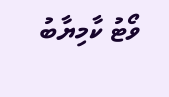ވޯޓު ކާމިޔާބު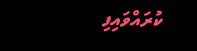ކުރައްވައިފި